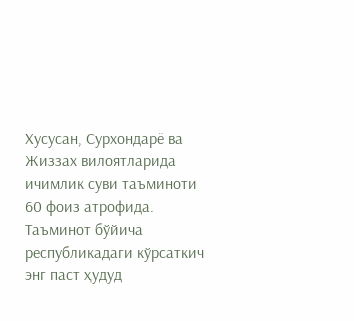Хусусан, Сурхондарё ва Жиззах вилоятларида ичимлик суви таъминоти 60 фоиз атрофида. Таъминот бўйича республикадаги кўрсаткич энг паст ҳудуд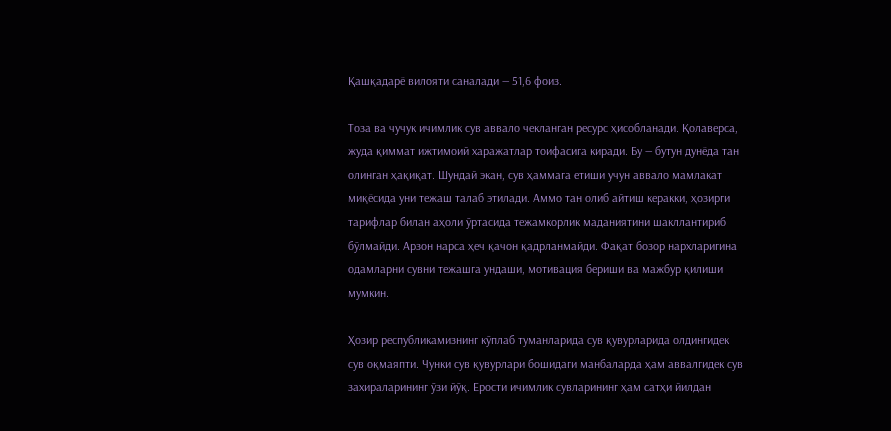Қашқадарё вилояти саналади — 51,6 фоиз.

Тоза ва чучук ичимлик сув аввало чекланган ресурс ҳисобланади. Қолаверса, жуда қиммат ижтимоий харажатлар тоифасига киради. Бу — бутун дунёда тан олинган ҳақиқат. Шундай экан, сув ҳаммага етиши учун аввало мамлакат миқёсида уни тежаш талаб этилади. Аммо тан олиб айтиш керакки, ҳозирги тарифлар билан аҳоли ўртасида тежамкорлик маданиятини шакллантириб бўлмайди. Арзон нарса ҳеч қачон қадрланмайди. Фақат бозор нархларигина одамларни сувни тежашга ундаши, мотивация бериши ва мажбур қилиши мумкин.

Ҳозир республикамизнинг кўплаб туманларида сув қувурларида олдингидек сув оқмаяпти. Чунки сув қувурлари бошидаги манбаларда ҳам аввалгидек сув захираларининг ўзи йўқ. Ерости ичимлик сувларининг ҳам сатҳи йилдан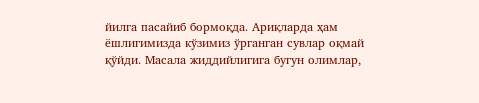йилга пасайиб бормоқда. Ариқларда ҳам ёшлигимизда кўзимиз ўрганган сувлар оқмай қўйди. Масала жиддийлигига бугун олимлар,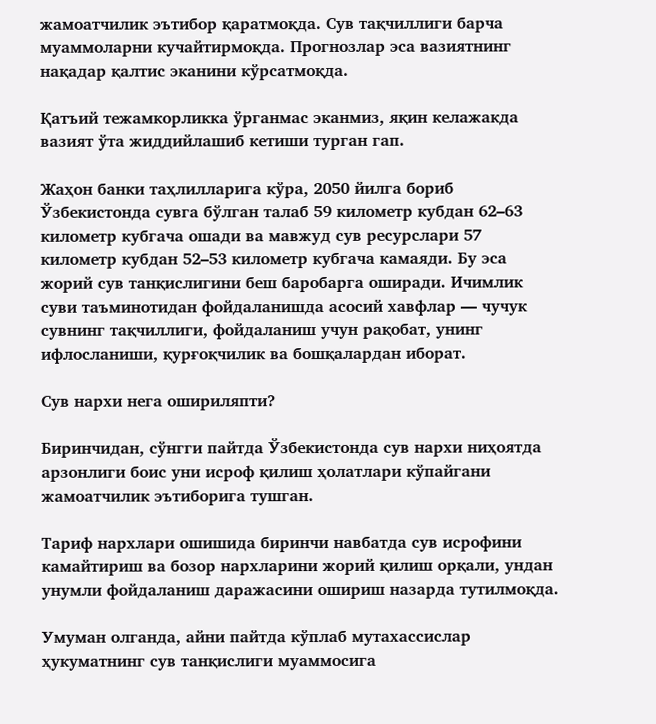жамоатчилик эътибор қаратмоқда. Сув тақчиллиги барча муаммоларни кучайтирмоқда. Прогнозлар эса вазиятнинг нақадар қалтис эканини кўрсатмоқда.

Қатъий тежамкорликка ўрганмас эканмиз, яқин келажакда вазият ўта жиддийлашиб кетиши турган гап.

Жаҳон банки таҳлилларига кўра, 2050 йилга бориб Ўзбекистонда сувга бўлган талаб 59 километр кубдан 62–63 километр кубгача ошади ва мавжуд сув ресурслари 57 километр кубдан 52–53 километр кубгача камаяди. Бу эса жорий сув танқислигини беш баробарга оширади. Ичимлик суви таъминотидан фойдаланишда асосий хавфлар — чучук сувнинг тақчиллиги, фойдаланиш учун рақобат, унинг ифлосланиши, қурғоқчилик ва бошқалардан иборат.

Сув нархи нега ошириляпти?

Биринчидан, сўнгги пайтда Ўзбекистонда сув нархи ниҳоятда арзонлиги боис уни исроф қилиш ҳолатлари кўпайгани жамоатчилик эътиборига тушган.

Тариф нархлари ошишида биринчи навбатда сув исрофини камайтириш ва бозор нархларини жорий қилиш орқали, ундан унумли фойдаланиш даражасини ошириш назарда тутилмоқда.

Умуман олганда, айни пайтда кўплаб мутахассислар ҳукуматнинг сув танқислиги муаммосига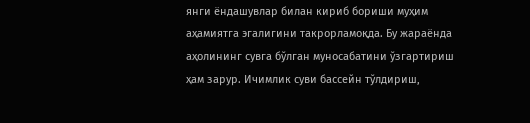янги ёндашувлар билан кириб бориши муҳим аҳамиятга эгалигини такрорламоқда. Бу жараёнда аҳолининг сувга бўлган муносабатини ўзгартириш ҳам зарур. Ичимлик суви бассейн тўлдириш,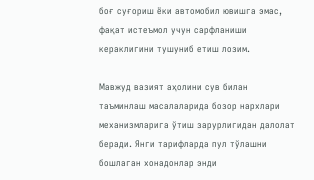боғ суғориш ёки автомобил ювишга эмас, фақат истеъмол учун сарфланиши кераклигини тушуниб етиш лозим.

Мавжуд вазият аҳолини сув билан таъминлаш масалаларида бозор нархлари механизмларига ўтиш зарурлигидан далолат беради. Янги тарифларда пул тўлашни бошлаган хонадонлар энди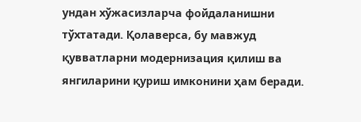ундан хўжасизларча фойдаланишни тўхтатади. Қолаверса, бу мавжуд қувватларни модернизация қилиш ва янгиларини қуриш имконини ҳам беради.